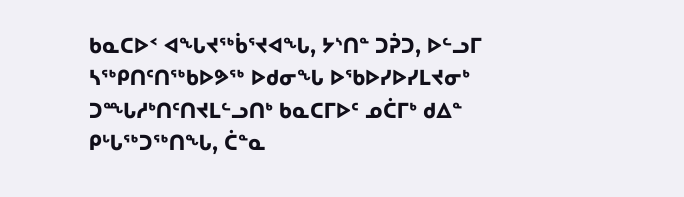ᑲᓇᑕᐅᑉ ᐊᖓᔪᖅᑳᕐᔪᐊᖓ, ᔭᔅᑎᓐ ᑐᕉᑐ, ᐅᓪᓗᒥ ᓴᖅᑭᑎᑦᑎᖅᑲᐅᕗᖅ ᐅᑯᓂᖓ ᐅᖃᐅᓯᐅᓯᒪᔪᓂᒃ ᑐᙵᓱᒃᑎᑦᑎᔪᒪᓪᓗᑎᒃ ᑲᓇᑕᒥᐅᑦ ᓄᑖᒥᒃ ᑯᐃᓐ ᑭᒡᒐᖅᑐᖅᑎᖓ, ᑖᓐᓇ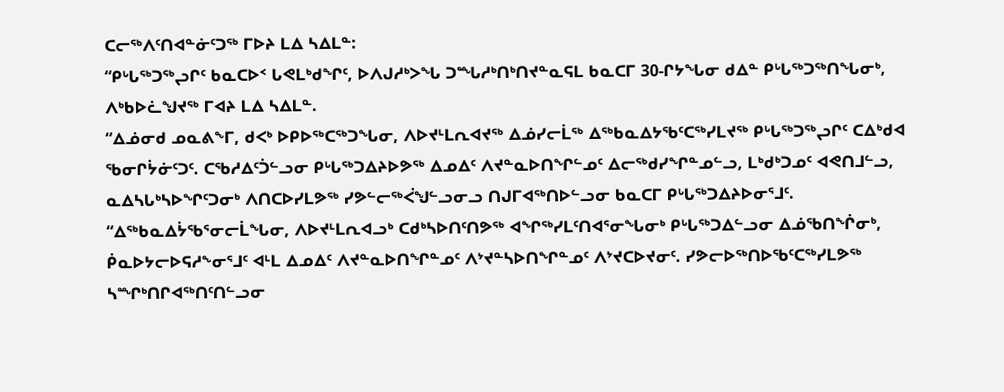ᑕᓕᖅᐱᑦᑎᐊᓐᓃᑦᑐᖅ ᒥᐅᔨ ᒪᐃ ᓴᐃᒪᓐ:
“ᑭᒡᒐᖅᑐᖅᖢᒋᑦ ᑲᓇᑕᐅᑉ ᒐᕙᒪᒃᑯᖏᑦ, ᐅᐱᒍᓱᒃᐳᖓ ᑐᙵᓱᒃᑎᒃᑎᔪᓐᓇᕋᒪ ᑲᓇᑕᒥ 30-ᒋᔭᖓᓂ ᑯᐃᓐ ᑭᒡᒐᖅᑐᖅᑎᖓᓂᒃ, ᐱᒃᑲᐅᓛᖑᔪᖅ ᒥᐊᔨ ᒪᐃ ᓴᐃᒪᓐ.
“ᐃᓅᓂᑯ ᓄᓇᕕᖕᒥ, ᑯᐸᒃ ᐅᑭᐅᖅᑕᖅᑐᖓᓂ, ᐱᐅᔪᒻᒪᕆᐊᔪᖅ ᐃᓅᓯᓕᒫᖅ ᐃᖅᑲᓇᐃᔭᖃᑦᑕᖅᓯᒪᔪᖅ ᑭᒡᒐᖅᑐᖅᖢᒋᑦ ᑕᐃᒃᑯᐊ ᖃᓂᒋᔮᓃᑦᑐᑦ. ᑕᖃᓱᐃᑦᑑᓪᓗᓂ ᑭᒡᒐᖅᑐᐃᔨᐅᕗᖅ ᐃᓄᐃᑦ ᐱᔪᓐᓇᐅᑎᖏᓪᓄᑦ ᐃᓕᖅᑯᓯᖏᓐᓄᓪᓗ, ᒪᒃᑯᒃᑐᓄᑦ ᐊᕙᑎᒧᓪᓗ, ᓇᐃᓴᒐᒃᓴᐅᖏᑦᑐᓂᒃ ᐱᑎᑕᐅᓯᒪᕗᖅ ᓯᕗᓪᓕᖅᐹᖑᓪᓗᓂᓗ ᑎᒍᒥᐊᖅᑎᐅᓪᓗᓂ ᑲᓇᑕᒥ ᑭᒡᒐᖅᑐᐃᔨᐅᓂᕐᒧᑦ.
“ᐃᖅᑲᓇᐃᔮᖃᕐᓂᓕᒫᖓᓂ, ᐱᐅᔪᒻᒪᕆᐊᓗᒃ ᑕᑯᒃᓴᐅᑎᑦᑎᕗᖅ ᐊᖏᖅᓯᒪᑦᑎᐊᕐᓂᖓᓂᒃ ᑭᒡᒐᖅᑐᐃᓪᓗᓂ ᐃᓅᖃᑎᖐᓂᒃ, ᑮᓇᐅᔭᓕᐅᕋᓱᖕᓂᕐᒧᑦ ᐊᒻᒪ ᐃᓄᐃᑦ ᐱᔪᓐᓇᐅᑎᖏᓐᓄᑦ ᐱᔾᔪᓐᓴᐅᑎᖏᓐᓄᑦ ᐱᔾᔪᑕᐅᔪᓂᑦ. ᓯᕗᓕᐅᖅᑎᐅᖃᑦᑕᖅᓯᒪᕗᖅ ᓴᙱᒃᑎᒋᐊᖅᑎᑦᑎᓪᓗᓂ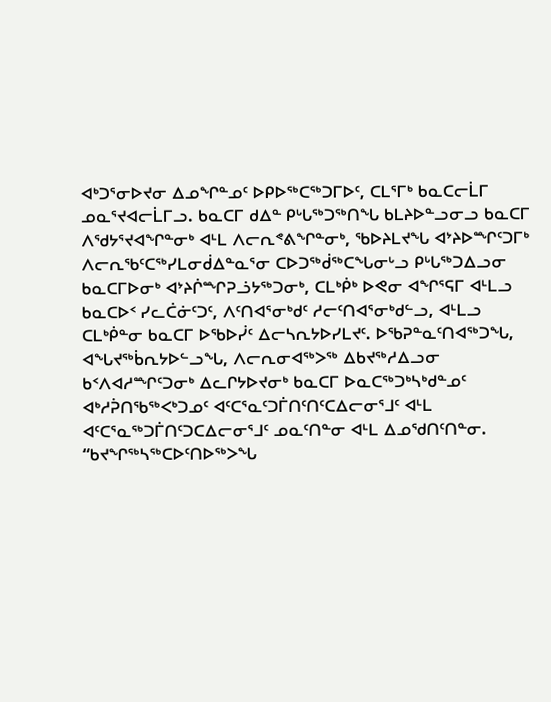ᐊᒃᑐᕐᓂᐅᔪᓂ ᐃᓄᖏᓐᓄᑦ ᐅᑭᐅᖅᑕᖅᑐᒥᐅᑦ, ᑕᒪᕐᒥᒃ ᑲᓇᑕᓕᒫᒥ ᓄᓇᕐᔪᐊᓕᒫᒥᓗ. ᑲᓇᑕᒥ ᑯᐃᓐ ᑭᒡᒐᖅᑐᖅᑎᖓ ᑲᒪᔨᐅᓐᓗᓂᓗ ᑲᓇᑕᒥ ᐱᖁᔭᕐᔪᐊᖏᓐᓂᒃ ᐊᒻᒪ ᐱᓕᕆᕝᕕᖏᓐᓂᒃ, ᖃᐅᔨᒪᔪᖓ ᐊᔾᔨᐅᙱᑦᑐᒥᒃ ᐱᓕᕆᖃᑦᑕᖅᓯᒪᓂᑰᐃᓐᓇᕐᓂ ᑕᐅᑐᖅᑰᖅᑕᖓᓂᒡᓗ ᑭᒡᒐᖅᑐᐃᓗᓂ ᑲᓇᑕᒥᐅᓂᒃ ᐊᔾᔨᒌᙱᕈᓘᔭᖅᑐᓂᒃ, ᑕᒪᒃᑮᒃ ᐅᕙᓂ ᐊᖏᕐᕋᒥ ᐊᒻᒪᓗ ᑲᓇᑕᐅᑉ ᓯᓚᑖᓃᑦᑐᑦ, ᐱᑦᑎᐊᕐᓂᒃᑯᑦ ᓱᓕᑦᑎᐊᕐᓂᒃᑯᓪᓗ, ᐊᒻᒪᓗ ᑕᒪᒃᑮᓐᓂ ᑲᓇᑕᒥ ᐅᖃᐅᓰᑦ ᐃᓕᓴᕆᔭᐅᓯᒪᔪᑦ. ᐅᖃᕈᓐᓇᑦᑎᐊᖅᑐᖓ, ᐊᖓᔪᖅᑳᕆᔭᐅᓪᓗᖓ, ᐱᓕᕆᓂᐊᖅᐳᖅ ᐃᑲᔪᖅᓱᐃᓗᓂ ᑲᑉᐱᐊᓱᙱᑦᑐᓂᒃ ᐃᓚᒋᔭᐅᔪᓂᒃ ᑲᓇᑕᒥ ᐅᓇᑕᖅᑐᒃᓴᒃᑯᓐᓄᑦ ᐊᒃᓱᕉᑎᖃᖅᐸᒃᑐᓄᑦ ᐊᑦᑕᕐᓇᑦᑐᒦᑎᑦᑎᑦᑕᐃᓕᓂᕐᒧᑦ ᐊᒻᒪ ᐊᑦᑕᕐᓇᖅᑐᒦᑎᑦᑐᑕᐃᓕᓂᕐᒧᑦ ᓄᓇᑦᑎᓐᓂ ᐊᒻᒪ ᐃᓄᖁᑎᑦᑎᓐᓂ.
“ᑲᔪᖏᖅᓴᖅᑕᐅᑦᑎᐅᖅᐳᖓ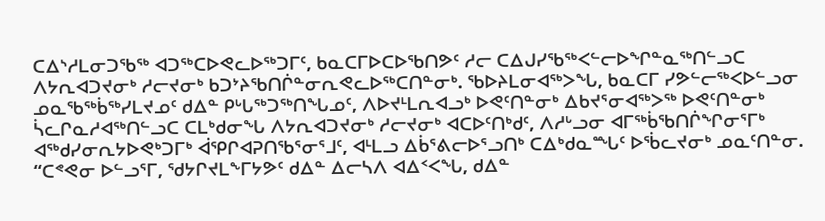ᑕᐃᔅᓱᒪᓂᑐᖃᖅ ᐊᑐᖅᑕᐅᕙᓚᐅᖅᑐᒥᑦ, ᑲᓇᑕᒥᐅᑕᐅᖃᑎᕗᑦ ᓱᓕ ᑕᐃᒍᓯᖃᖅᐸᓪᓕᐅᖏᓐᓇᖅᑎᓪᓗᑕ ᐱᔭᕆᐊᑐᔪᓂᒃ ᓱᓕᔪᓂᒃ ᑲᑐᔾᔨᖃᑎᒌᓐᓂᕆᕙᓚᐅᖅᑕᑎᓐᓂᒃ. ᖃᐅᔨᒪᓂᐊᖅᐳᖓ, ᑲᓇᑕᒥ ᓯᕗᓪᓕᖅᐸᐅᓪᓗᓂ ᓄᓇᖃᖅᑳᖅᓯᒪᔪᓄᑦ ᑯᐃᓐ ᑭᒡᒐᖅᑐᖅᑎᖓᓄᑦ, ᐱᐅᔪᒻᒪᕆᐊᓗᒃ ᐅᕙᑦᑎᓐᓂᒃ ᐃᑲᔪᕐᓂᐊᖅᐳᖅ ᐅᕙᑦᑎᓐᓂᒃ ᓵᓚᒋᓇᓱᐊᖅᑎᓪᓗᑕ ᑕᒪᒃᑯᓂᖓ ᐱᔭᕆᐊᑐᔪᓂᒃ ᓱᓕᔪᓂᒃ ᐊᑕᐅᑦᑎᒃᑯᑦ, ᐱᓱᒡᓗᓂ ᐊᒥᖅᑳᖃᑎᒌᖏᓂᕐᒥᒃ ᐊᖅᑯᓯᓂᕆᔭᐅᕙᒃᑐᒥᒃ ᐋᕿᒋᐊᕈᑎᖃᕐᓂᕐᒧᑦ, ᐊᒻᒪᓗ ᐃᑳᕐᕕᓕᐅᕐᓗᑎᒃ ᑕᐃᒃᑯᓇᙵᑦ ᐅᖄᓚᔪᓂᒃ ᓄᓇᑦᑎᓐᓂ.
“ᑕᕝᕙᓂ ᐅᓪᓗᕐᒥ, ᖁᔭᒋᔪᒪᖕᒥᔭᕗᑦ ᑯᐃᓐ ᐃᓕᓴᐱ ᐊᐃᑉᐸᖓ, ᑯᐃᓐ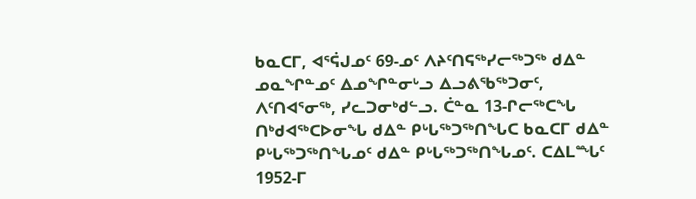ᑲᓇᑕᒥ, ᐊᕐᕌᒍᓄᑦ 69-ᓄᑦ ᐱᔨᑦᑎᕋᖅᓯᓕᖅᑐᖅ ᑯᐃᓐ ᓄᓇᖏᓐᓄᑦ ᐃᓄᖏᓐᓂᒡᓗ ᐃᓗᕕᖃᖅᑐᓂᑦ, ᐱᑦᑎᐊᕐᓂᖅ, ᓯᓚᑐᓂᒃᑯᓪᓗ. ᑖᓐᓇ 13-ᒋᓕᖅᑕᖓ ᑎᒃᑯᐊᖅᑕᐅᓂᖓ ᑯᐃᓐ ᑭᒡᒐᖅᑐᖅᑎᖓᑕ ᑲᓇᑕᒥ ᑯᐃᓐ ᑭᒡᒐᖅᑐᖅᑎᖓᓄᑦ ᑯᐃᓐ ᑭᒡᒐᖅᑐᖅᑎᖓᓄᑦ. ᑕᐃᒪᙵᑦ 1952-ᒥ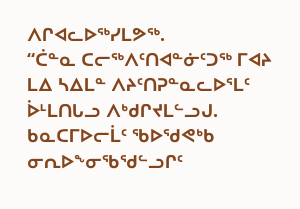ᐱᒋᐊᓚᐅᖅᓯᒪᕗᖅ.
“ᑖᓐᓇ ᑕᓕᖅᐱᑦᑎᐊᓐᓃᑦᑐᖅ ᒥᐊᔨ ᒪᐃ ᓴᐃᒪᓐ ᐱᔨᑦᑎᕈᓐᓇᓚᐅᕐᒪᑦ ᐆᒻᒪᑎᒐᓗ ᐱᒃᑯᒋᔪᒪᓪᓗᒍ. ᑲᓇᑕᒥᐅᓕᒫᑦ ᖃᐅᖁᕙᒃᑲ ᓂᕆᐅᖕᓂᖃᖁᓪᓗᒋᑦ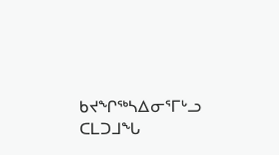ᑲᔪᖏᖅᓴᐃᓂᕐᒥᒡᓗ ᑕᒪᑐᒧᖓ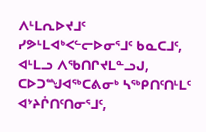ᐱᒻᒪᕆᐅᔪᒧᑦ ᓯᕗᒻᒪᐊᒃᐸᓪᓕᐅᓂᕐᒧᑦ ᑲᓇᑕᒧᑦ, ᐊᒻᒪᓗ ᐱᖃᑎᒋᔪᒪᓐᓗᒍ, ᑕᐅᑐᙳᐊᖅᑕᕕᓂᒃ ᓴᖅᑭᑎᑦᑎᒻᒪᑦ ᐊᔾᔨᒌᑎᑦᑎᓂᕐᒧᑦ,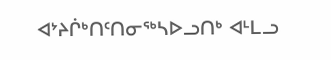ᐊᔾᔨᒌᒃᑎᑦᑎᓂᖅᓴᐅᓗᑎᒃ ᐊᒻᒪᓗ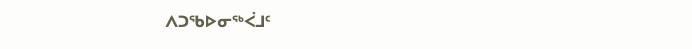ᐱᑐᖃᐅᓂᖅᐹᒧᑦ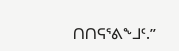ᑎᑎᕋᕐᕕᖕᒧᑦ.”